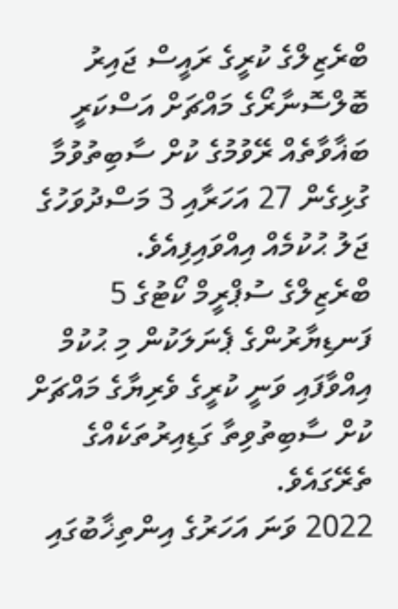ބްރެޒިލްގެ ކުރީގެ ރައީސް ޖައިރު ބޮލްސޮނާރޯގެ މައްޗަށް އަސްކަރީ ބަޣާވާތެއް ރޭވުމުގެ ކުށް ސާބިތުވުމާ ގުޅިގެން 27 އަހަރާއި 3 މަސްދުވަހުގެ ޖަލު ޙުކުމެއް އިއްވައިފިއެވެ.
ބްރެޒިލްގެ ސުޕްރީމް ކޯޓުގެ 5 ފަނޑިޔާރުންގެ ޕެނަލަކުން މި ޙުކުމް އިއްވާފައި ވަނީ ކުރީގެ ވެރިޔާގެ މައްޗަށް ކުށް ސާބިތުވިތާ ގަޑިއިރުތަކެއްގެ ތެރޭގައެވެ.
2022 ވަނަ އަހަރުގެ އިންތިޚާބުގައި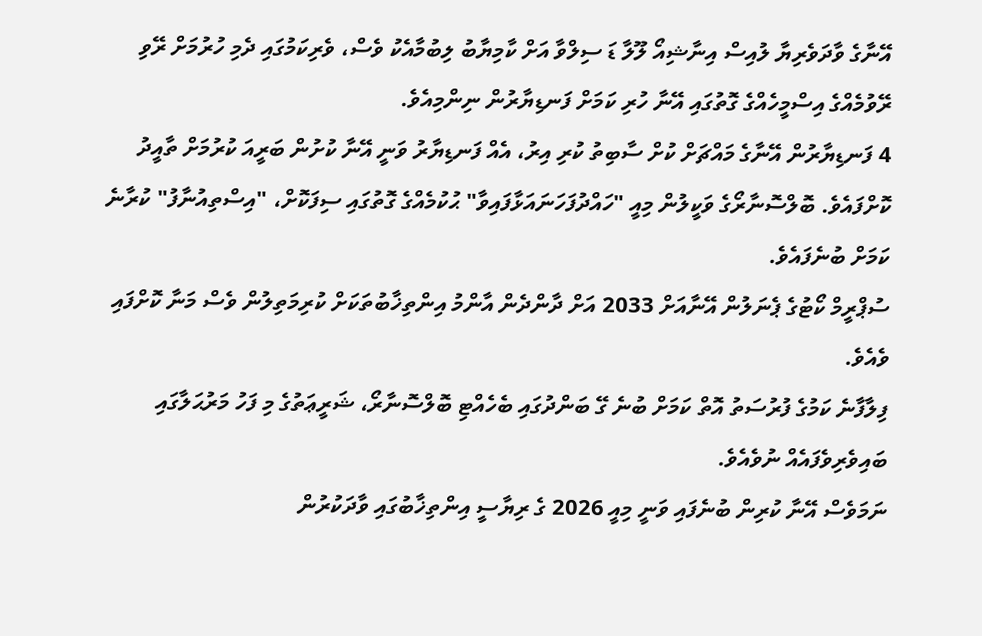އޭނާގެ ވާދަވެރިޔާ ލުއިސް އިނާޝިއޯ ލޫލާ ޑަ ސިލްވާ އަށް ކާމިޔާބު ލިބުމާއެކު ވެސް، ވެރިކަމުގައި ދެމި ހުރުމަށް ރޭވި ރޭވުމެއްގެ އިސްމީހެއްގެ ގޮތުގައި އޭނާ ހުރި ކަމަށް ފަނޑިޔާރުން ނިންމިއެވެ.
4 ފަނޑިޔާރުން އޭނާގެ މައްޗަށް ކުށް ސާބިތު ކުރި އިރު، އެއް ފަނޑިޔާރު ވަނީ އޭނާ ކުށުން ބަރީއަ ކުރުމަށް ތާއީދު ކޮށްފައެވެ. ބޮލްސޮނާރޯގެ ވަކީލުން މިއީ "ހައްދުފަހަނައަޅާފައިވާ" ޙުކުމެއްގެ ގޮތުގައި ސިފަކޮށް، "އިސްތިއުނާފު" ކުރާނެ ކަމަށް ބުނެފައެވެ.
ސުޕްރީމް ކޯޓުގެ ޕެނަލުން އޭނާއަށް 2033 އަށް ދާންދެން އާންމު އިންތިޚާބުތަކަށް ކުރިމަތިލުން ވެސް މަނާ ކޮށްފައި ވެއެވެ.
ފިލާފާނެ ކަމުގެ ފުރުސަތު އޮތް ކަމަށް ބުނެ ގޭ ބަންދުގައި ބެހެއްޓި ބޮލްސޮނާރޯ، ޝަރީޢަތުގެ މި ފަހު މަރުޙަލާގައި ބައިވެރިވެފައެއް ނުވެއެވެ.
ނަމަވެސް އޭނާ ކުރިން ބުނެފައި ވަނީ މިއީ 2026 ގެ ރިޔާސީ އިންތިޚާބުގައި ވާދަކުރުން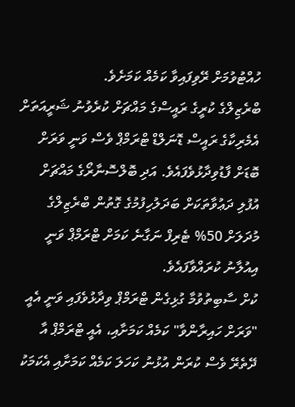ހުއްޓުވުމަށް ރޭވިފައިވާ ކަމެއް ކަމަށެވެ.
ބްރެޒިލްގެ ކުރީގެ ރައީސްގެ މައްޗަށް ކުރެވުނު ޝަރީއަތަށް އެމެރިކާގެ ރައީސް ޑޮނަލްޑް ޓްރަމްޕް ވެސް ވަނީ ވަރަށް ބޮޑަށް ފާޑުވިދާޅުވެފައެވެ. އަދި ބޮލްސޮނާރޯގެ މައްޗަށް އުފުލި ދަޢުވާތަކަށް ބަދަލުހިފުމުގެ ގޮތުން ބްރެޒިލްގެ މުދަލަށް 50% ޓެރިފް ނަގާނެ ކަމަށް ޓްރަމްޕް ވަނީ އިއުލާނު ކުރައްވާފައެވެ.
ކުށް ސާބިތުވުމާ ގުޅިގެން ޓްރަމްޕް ވިދާޅުވެފައި ވަނީ އެއީ "ވަރަށް ހައިރާންވާ" ކަމެއް ކަމަށާއި، އެއީ ޓްރަމްޕް އާ ދޭތެރޭ ވެސް ކުރަން އުޅުނު ކަހަލަ ކަމެއް ކަމަށާއި އެކަމަކު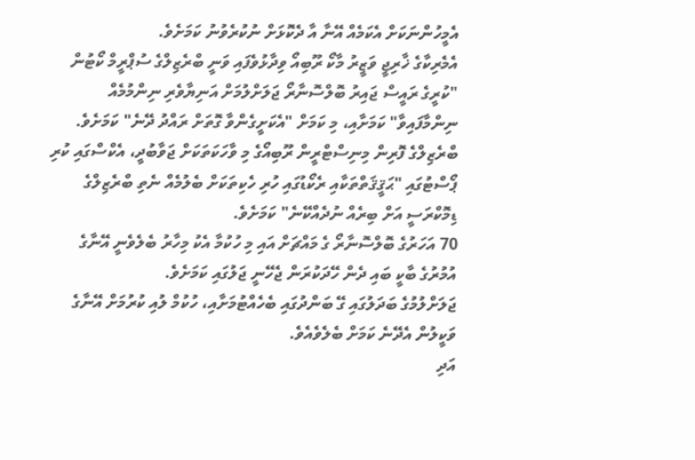އެމީހުންނަކަށް އެކަމެއް އޭނާ އާ ދެކޮޅަށް ނުކުރެވުނު ކަމަށެވެ.
އެމެރިކާގެ ޚާރިޖީ ވަޒީރު މާކޯ ރޫބިއޯ ވިދާޅުވެފައި ވަނީ ބްރެޒިލްގެ ސުޕްރީމް ކޯޓުން "ކުރީގެ ރައީސް ޖައިރު ބޮލްސޮނާރޯ ޖަލަށްލުމަށް އަނިޔާވެރި ނިންމުމެއް ނިންމާފައިވާ" ކަމަށާއި، މި ކަމަށް "އެކަށީގެންވާ ގޮތަށް ރައްދު ދޭނެ" ކަމަށެވެ.
ބްރެޒިލްގެ ފޮރިން މިނިސްޓްރީން ރޫބިއޯގެ މި ވާހަކަތަކަށް ޖަވާބުދީ، އެކްސްގައި ކުރި ޕޯސްޓުގައި "ޙަޤީޤަތްތަކާއި ރެކޯޑުގައި ހުރި ހެކިތަކަށް ބެލުމެއް ނެތި ބްރެޒިލްގެ ޑިމޮކްރަސީ އަށް ބިރެއް ނުދެއްކޭނެ" ކަމަށެވެ.
70 އަހަރުގެ ބޮލްސޮނާރޯ ގެ މައްޗަށް އައި މި ހުކުމާ އެކު މިހާރު ބެލެވެނީ އޭނާގެ އުމުރުގެ ބާކީ ބައި ދެން ހޭދަކުރަން ޖެހޭނީ ޖަލުގައި ކަމަށެވެ.
ޖަލަށްލުމުގެ ބަދަލުގައި ގޭ ބަންދުގައި ބެހެއްޓުމަށާއި، ހުކުމް ލުއި ކުރުމަށް އޭނާގެ ވަކީލުން އެދޭނެ ކަމަށް ބެލެވެއެވެ.
އަދި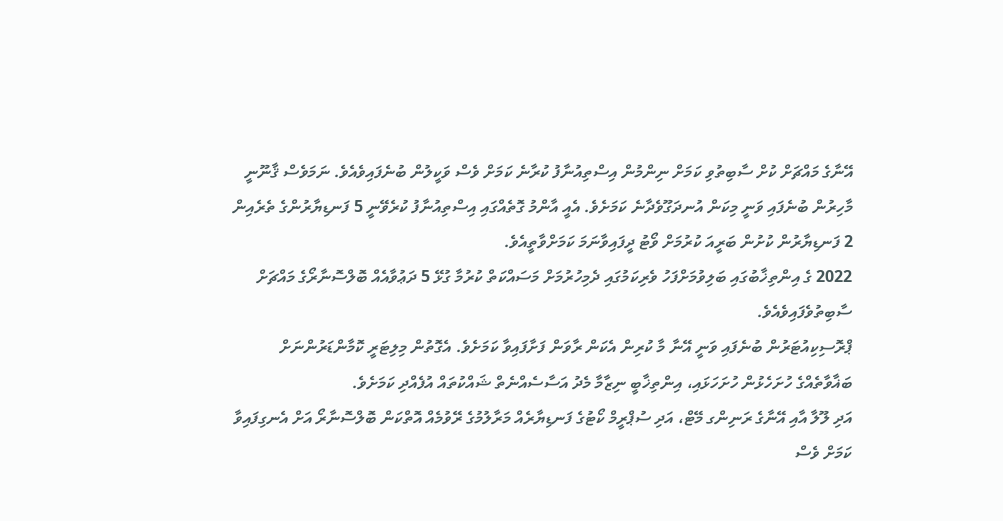އޭނާގެ މައްޗަށް ކުށް ސާބިތުވި ކަމަށް ނިންމުން އިސްތިއުނާފު ކުރާނެ ކަމަށް ވެސް ވަކީލުން ބުނެފައިވެއެވެ. ނަމަވެސް ޤާނޫނީ މާހިރުން ބުނެފައި ވަނީ މިކަން އުނދަގޫވެދާނެ ކަމަށެވެ. އެއީ އާންމު ގޮތެއްގައި އިސްތިއުނާފު ކުރެވޭނީ 5 ފަނޑިޔާރުންގެ ތެރެއިން 2 ފަނޑިޔާރުން ކުށުން ބަރީއަ ކުރުމަށް ވޯޓު ދީފައިވާނަމަ ކަމަށްވާތީއެވެ.
2022 ގެ އިންތިޚާބުގައި ބަލިވުމަށްފަހު ވެރިކަމުގައި ދެމިހުރުމަށް މަސައްކަތް ކުރުމާ ގުޅޭ 5 ދަޢުވާއެއް ބޮލްސޮނާރޯގެ މައްޗަށް ސާބިތުވެފައިވެއެވެ.
ޕްރޮސިކިއުޓަރުން ބުނެފައި ވަނީ އޭނާ މާ ކުރިން އެކަން ރާވަން ފަށާފައިވާ ކަމަށެވެ. އެގޮތުން މިލިޓަރީ ކޮމާންޑަރުންނަށް ބަޣާވާތެއްގެ ހުށަހެޅުން ހުށަހަޅައި، އިންތިޚާބީ ނިޒާމާ މެދު އަސާސެއްނެތް ޝައްކުތައް އުފެއްދި ކަމަށެވެ.
އަދި ލޫލާ އާއި އޭނާގެ ރަނިންގ މޭޓް، އަދި ސުޕްރީމް ކޯޓުގެ ފަނޑިޔާރެއް މަރާލުމުގެ ރޭވުމެއް އޮތްކަން ބޮލްސޮނާރޯ އަށް އެނގިފައިވާ ކަމަށް ވެސް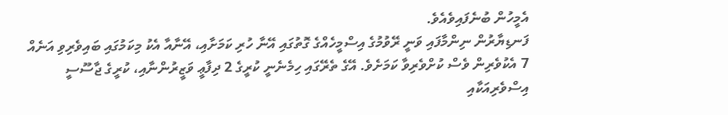އެމީހުން ބުނެފައިވެއެވެ.
ފަނޑިޔާރުން ނިންމާފައި ވަނީ ރޭވުމުގެ އިސްމީހެއްގެ ގޮތުގައި އޭނާ ހުރި ކަމަށާއި، އޭނާއާ އެކު މިކަމުގައި ބައިވެރިވި އަނެއް 7 އެކުވެރިން ވެސް ކުށްވެރިވާ ކަމަށެވެ. އޭގެ ތެރޭގައި ހިމެނެނީ ކުރީގެ 2 ދިފާޢީ ވަޒީރުންނާއި، ކުރީގެ ޖާސޫސީ އިސްވެރިއަކާއި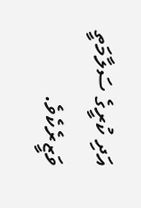އަދި ކުރީގެ ސަލާމަތީ ވަޒީރެކެވެ.